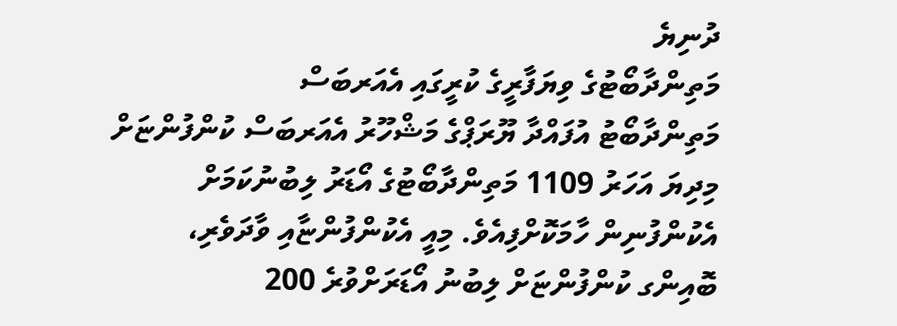ދުނިޔެ
މަތިންދާބޯޓުގެ ވިޔަފާރީގެ ކުރީގައި އެއަރބަސް
މަތިންދާބޯޓު އުފައްދާ ޔޫރަޕްގެ މަޝްހޫރު އެއަރބަސް ކުންފުންޏަށް މިދިޔަ އަހަރު 1109 މަތިންދާބޯޓުގެ އޯޑަރު ލިބުނުކަމަށް އެކުންފުނިން ހާމަކޮށްފިއެވެ. މިއީ އެކުންފުންޏާއި ވާދަވެރި، ބޮއިންގ ކުންފުންޏަށް ލިބުނު އޯޑަރަށްވުރެ 200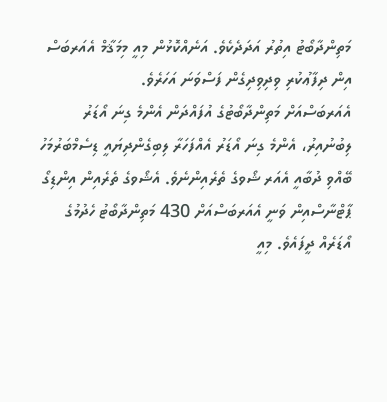މަތިންދާބޯޓު އިތުރު އަދަދެކެވެ. އަނެއްކޮޅުން މިއީ މިމަޤާމް އެއަރބަސް އިން ދިފާޢުކުރި ވިދިވިދިގެން ފަސްވަނަ އަހަރެވެ.
އެއަރބަސްއަށް މަތިންދާބޯޓުގެ އުފައްދަން އެންމެ ގިނަ އޯޑަރު ލިބުނުއިރު، އެންމެ ގިނަ އޯޑަރު އެއްފަހަރާ ލިބިގެންދިޔައީ ޑިސެމްބަރުމަހު ބޭއްވި ދުބާއީ އެއަރ ޝޯވގެ ތެރެއިންނެވެ. އެޝޯވގެ ތެރެއިން އިންޑިގޯ ޕާޓްނާސްއިން ވަނީ އެއަރބަސްއަށް 430 މަތިންދާބޯޓު ހެދުމުގެ އޯޑަރެއް ދީފައެވެ. މިއީ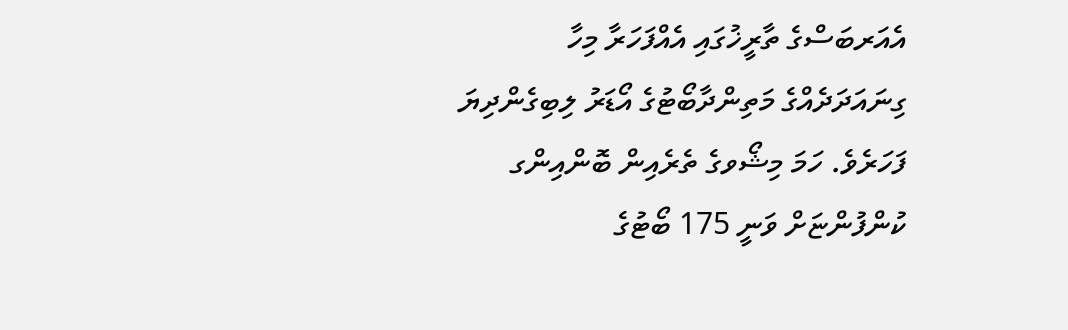އެއަރބަސްގެ ތާރީޚުގައި އެއްފަހަރާ މިހާ ގިނައަދަދެއްގެ މަތިންދާބޯޓުގެ އޯޑަރު ލިބިގެންދިޔަ ފަހަރެވެ. ހަމަ މިޝޯވގެ ތެރެއިން ބޮންއިންގ ކުންފުންޏަށް ވަނީ 175 ބޯޓުގެ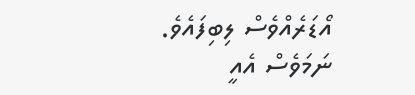އޯޑަރެއްވެސް ލިބިފައެވެ. ނަމަވެސް އެއީ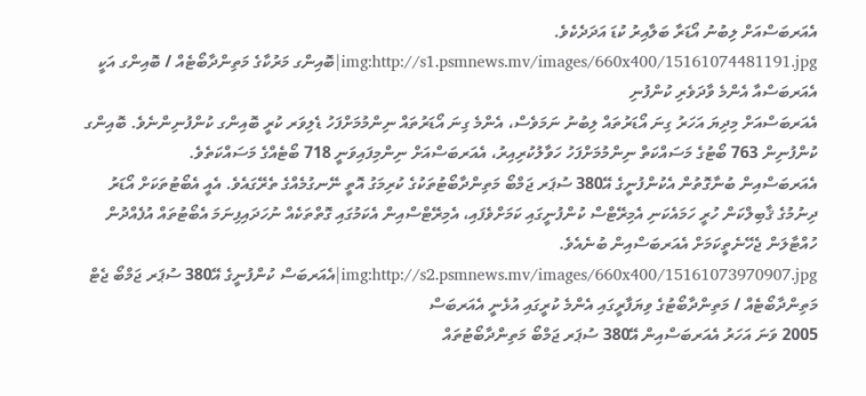އެއަރބަސްއަށް ލިބުނު އޯޑަރާ ބަލާއިރު ކުޑަ އަދަދެކެވެ.
img:http://s1.psmnews.mv/images/660x400/15161074481191.jpg|ބޮއިންގ މަރުކާގެ މަތިންދާބޯޓެއް / ބޮއިންގ އަކީ އެއަރބަސްއާ އެންމެ ވާދަވެރި ކުންފުނި
އެއަރބަސްއަށް މިދިޔަ އަހަރު ގިނަ އޯޑަރުތައް ލިބުނު ނަމަވެސް، އެންމެ ގިނަ އޯޑަރުތައް ނިންމުމަށްފަހު ޑެލިވަރ ކުރީ ބޮއިންގ ކުންފުނިންނެވެ. ބޮއިންގ ކުންފުނިން 763 ބޯޓުގެ މަސައްކަތް ނިންމުމަށްފަހު ހަވާލުކުރިއިރު، އެއަރބަސްއަށް ނިންމިފައިވަނީ 718 ބޯޓެއްގެ މަސައްކަތެވެ.
އެއަރބަސްއިން ބުނާގޮތުން އެކުންފުނީގެ އޭ380 ސުޕަރ ޖަމްބޯ މަތިންދާބޯޓުތަކުގެ ކުރިމަގު އޮތީ ނޭނގުމެއްގެ ތެރޭގައެވެ. އެއީ އެބޯޓުތަކަށް އޯޑަރު ދިނުމުގެ ޤާބިލްކަން ހުރީ ހަމައެކަނި އެމިރޭޓްސް ކުންފުނީގައި ކަމަށްވެފައި، އެމިރޭޓްސްއިން އެކަމުގައި ގޮތްތަކެއް ނުހަދައިފިނަމަ އެބޯޓުތައް އުފެއްދުން ހުއްޓާލަން ޖެހޭނެތީކަމަށް އެއަރބަސްއިން ބުނެއެވެ.
img:http://s2.psmnews.mv/images/660x400/15161073970907.jpg|އެއަރބަސް ކުންފުނީގެ އޭ380 ސުޕަރ ޖަމްބޯ ޖެޓް މަތިންދާބޯޓެއް / މަތިންދާބޯޓުގެ ވިޔަފާރީގައި އެންމެ ކުރީގައި އުޅެނީ އެއަރބަސް
2005 ވަނަ އަހަރު އެއަރބަސްއިން އޭ380 ސުޕަރ ޖަމްބޯ މަތިންދާބޯޓުތައް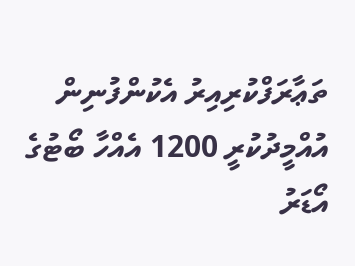ތަޢާރަފްކުރިއިރު އެކުންފުނިން އުއްމީދުކުރީ 1200 އެއްހާ ބޯޓުގެ އޯޑަރު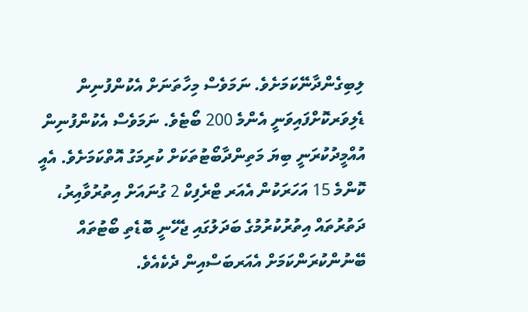ލިބިގެންދާނޭކަމަށެވެ. ނަމަވެސް މިހާތަނަށް އެކުންފުނިން ޑެލިވަރކޮށްފައިވަނީ އެންމެ 200 ބޯޓެވެ. ނަމަވެސް އެކުންފުނިން އުއްމީދުކުރަނީ ބިޔަ މަތިންދާބޯޓުތަކަށް ކުރިމަގު އޮތްކަމަށެވެ. އެއީ ކޮންމެ 15 އަހަރަކުން އެއަރ ޓްރެފިކް 2 ގުނައަށް އިތުރުވާއިރު، ދަތުރުތައް އިތުރުކުރުމުގެ ބަދަލުގައި ޖެހޭނީ ބޮޑެތި ބޯޓުތައް ބޭނުންކުރަންކަމަށް އެއަރބަސްއިން ދެކެއެވެ.